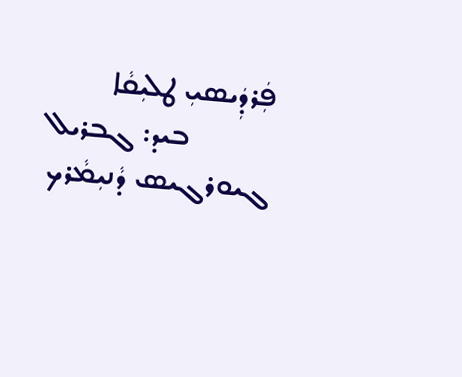ܦܲܪܕܲܝܣܝܼ ܛܠܝܼܩܵܐ
           ܒܝܕ: ܓܒܪܝܠ ܓܝܘܪܓܝܣ ܕܵܢܝܼܡܵܪܟ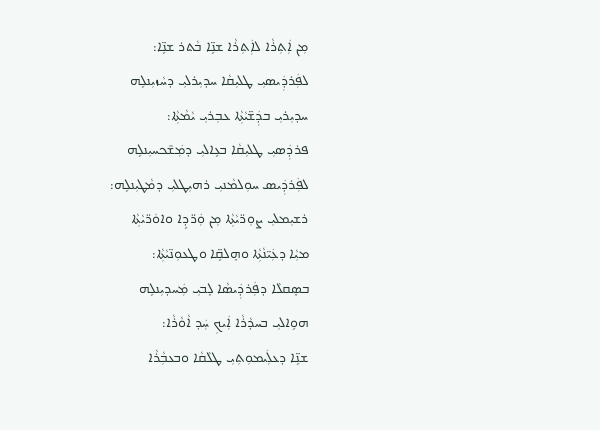ܡܼܢ ܐܲܬܼܪܵܐ ܠܐܲܬܼܪܵܐ ܫܢܹ̈ܐ ܒܵܬܪ ܫܢܹ̈ܐ:
ܠܦܲܪܕܲܝܣܝܼ ܛܠܝܼܩܵܐ ܚܕܝܼܪܠܝܼ ܕܚܵܙܝܼܢܠܹܗ
ܚܕܝܼܪܝܼ ܒܕܲܫ̈ܝܵܬܼܵܐ ܥܒܼܪܝܼ ܝܵܡܵܬܼܵܐ:
ܦܪܕܲܣܝܼ ܛܠܝܼܩܵܐ ܒܥܹܐܠܝܼ ܕܡܲܫ̄ܟܚܝܼܢܠܹܗ
ܠܦܲܪܕܲܝܣ ܚܘܼܠܡܵܢܝܼ ܪܗܝܼܛܠܝܼ ܕܡܵܛܝܼܢܠܹܗ:
ܪܫܝܼܡܠܝܼ ܨܘܼܪ̈ܝܵܬܼܵܐ ܡܼܢ ܘܲܪ̈ܕܹܐ ܘܐܘܿܪ̈ܝܵܬܼܵܐ
ܡܝܼܵܐ ܕܥܲܝ̈ܢܵܬܼܵܐ ܘܗܸܠܩܹ̈ܐ ܘܛܥܘܼܢ̈ܝܵܬܼܵܐ:
ܒܣܸܩܠܵܐ ܕܦܲܪܕܲܝܣܵܐ ܠܸܒܝܼ ܡܲܚܕܝܼܢܠܹܗ
ܗܘܹܐܠܝܼ ܒܚܕܵܪܵܐ ܐܲܝܟܼ ܚܲܕ ܐܵܘܵܪܵܐ:
ܫܢܹ̈ܐ ܕܥܠܲܝܡܘܼܬܼܝܼ ܛܠܵܩܵܐ ܘܒܥܒܼܵܪܵܐ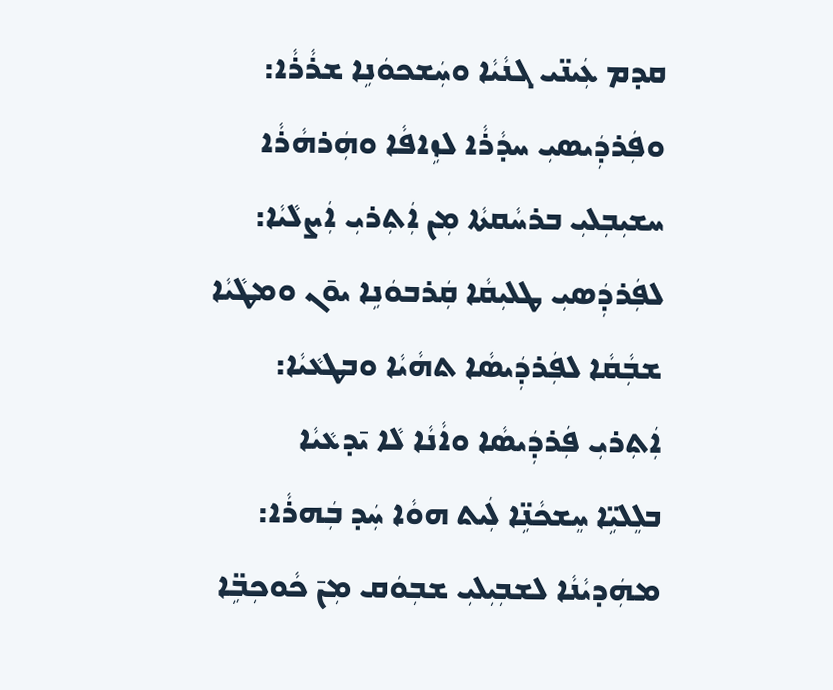ܩܕܡ ܥܲܝܢ̈ܝ ܓܢܵܝܵܐ ܘܚܲܫܟܘܿܢܹܐ ܫܪܵܪܵܐ:
ܘܦܲܪܕܲܝܣܝܼ ܚܕܵܪܵܐ ܠܙܹܐܦܵܐ ܘܗܲܪܗܵܪܵܐ
ܚܫܝܼܒܼܠܝܼ ܒܪܚܵܩܬܵܐ ܡܼܢ ܐܲܬܼܪܝܼ ܐܲܨܠܵܝܵܐ:
ܠܦܲܪܕܲܣܝܼ ܛܠܝܼܩܵܐ ܩܲܪܒܘܿܢܹܐ ܝܘ̄ܢ ܘܡܛܵܝܵܐ
ܫܒܼܵܩܵܐ ܠܦܲܪܕܲܝܣܵܐ ܬܗܵܝܵܐ ܘܒܛܥܵܝܵܐ:
ܐܲܬܼܪܝܼ ܦܲܪܕܲܝܣܵܐ ܘܐܵܢܵܐ ܠܵܐ ܝ̄ܕܥܵܝܵܐ
ܒܠܸܠܝܹ̈ܐ ܚܸܫܟܵܢܹ̈ܐ ܠܲܝܬ ܗܘܵܐ ܚܲܕ ܒܲܗܪܵܐ:
ܡܗܲܕܝܵܢܵܐ ܠܫܒܼܝܼܠܝܼ ܫܒܼܘܿܩ ܡܼܢ̄ ܟܵܘܟܼܒܹ̈ܐ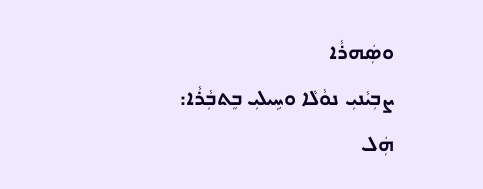ܘܣܲܗܪܵܐ
ܨܒܼܝܵܢܝܼ ܢܘܵܠܵܐ ܘܚܹܝܠܝܼ ܒܸܬܒܼܵܪܵܐ:
ܗܲܠ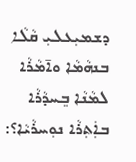ܕܫܡܝܼܥܠܝܼ ܩܵܠܵܐ ܒܢܗܵܡܵܐ ܘܐ̄ܡܵܪܵܐ
ܠܡܵܢܵܐ ܒܸܚܕܵܪܵܐ ܒܐܲܬܼܪܵܐ ܢܘܼܚܪܵܝܵܐ؟: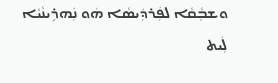ܘܫܒܼܵܩܵܐ ܠܦܲܪܕܲܝܣܵܐ ܗܿܘ ܢܲܗܪܹܝܢܵܝܵܐ
ܠܲܝܬ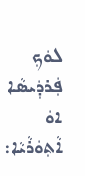ܠܘܿܟܼ ܦܲܪܕܲܝܣܵܐ ܐܘܿ ܐܵܬܼܘܿܪܵܝܵܐ: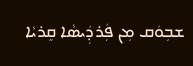ܫܒܼܘܿܩ ܡܼܢ ܦܲܪܕܲܝܣܵܐ ܩܸܪܝܵܐ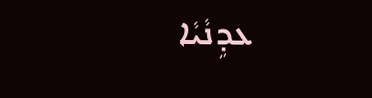ܥܕܹܢܵܝܵܐ